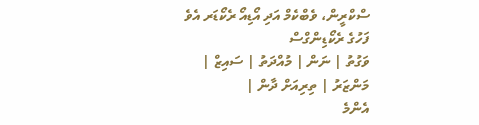ސްކްރީން، ވެބްކެމް އަދި އޯޑިއޯ ރެކޯޑަރ އެވެ
ފަހުގެ ރެކޯޑިންގްސް
ވަގުތު | ނަން | މުއްދަތު | ސައިޒް | މަންޒަރު | ތިރިއަށް ދާން |
އެންމެ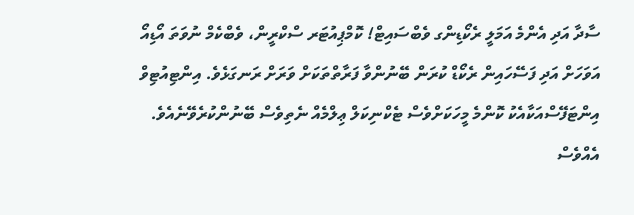ސާދާ އަދި އެންމެ އަމަލީ ރެކޯޑިންގ ވެބްސައިޓް! ކޮމްޕިއުޓަރ ސްކްރީން، ވެބްކެމް ނުވަތަ އޯޑިއޯ އަވަހަށް އަދި ފަސޭހައިން ރެކޯޑް ކުރަން ބޭނުންވާ ފަރާތްތަކަށް ވަރަށް ރަނގަޅެވެ. އިންޓިއުޓިވް އިންޓަފޭސްއަކާއެކު ކޮންމެ މީހަކަށްވެސް ޓެކްނިކަލް ޢިލްމެއް ނެތިވެސް ބޭނުންކުރެވޭނެއެވެ.
އެއްވެސް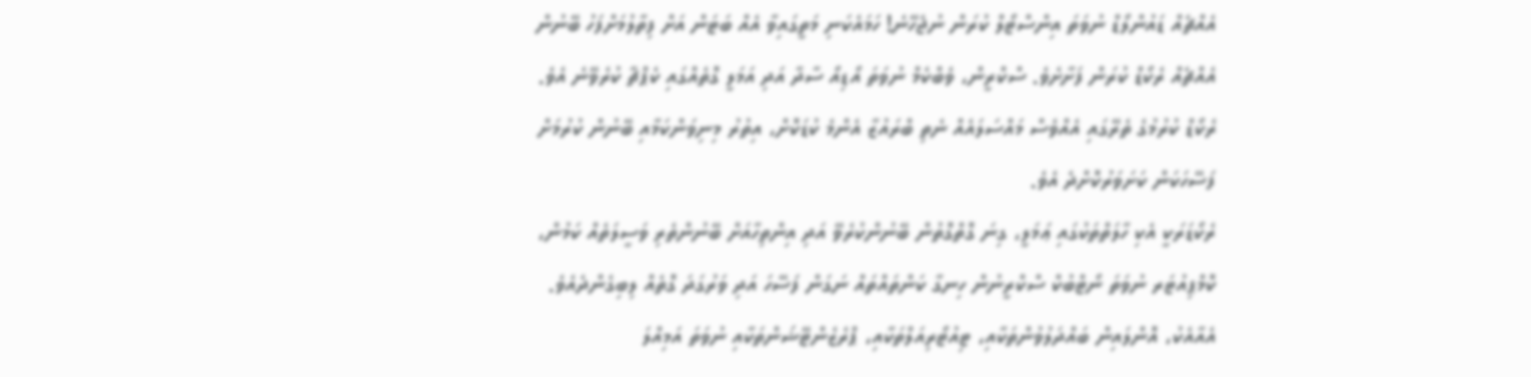އެއްޗެއް ޑައުންލޯޑް ނުވަތަ އިންސްޓޯލް ކުރަން ނުޖެހޭނެ! ހަމައެކަނި މަތީގައިވާ އެއް ބަޓަން އަށް ފިތާލުމަށްފަހު ބޭނުން އެއްޗެއް ރެކޯޑް ކުރަން ފަށާށެވެ. ސްކްރީން، ވެބްކެމް ނުވަތަ އޯޑިއޯ ސާދާ އަދި އަމަލީ ގޮތެއްގައި ކެޕްޗާ ކުރެވޭނެ އެވެ. ރެކޯޑް ކުރުމުގެ ތެރޭގައި އެއްވެސް މައްސަލައެއް ނެތި ބްރައުޒާ އެންމެ ކުޑަކޮށް، އިތުރު މިނިވަންކަމާއި ބޭނުން ކުރުމަށް ފަސޭހަކަން ކަށަވަރުކޮށްދެ އެވެ.
ރެކޯޑަރަކީ އެކި ހާލަތްތަކުގައި ޢަމަލީ، ގިނަ ގޮތްގޮތުން ބޭނުންކުރެވޭ އަދި އިންތިހާއަށް ބޭނުންތެރި ވަސީލަތެއް ކަމުން، ކޮމްޕިއުޓަރ ނުވަތަ ނޯޓްބުކް ސްކްރީނުން ހިނގާ ކަންތައްތައް ނަގަން ފަސޭހަ އަދި ވަރުގަދަ ގޮތެއް ލިބިގެންދެއެވެ. އެއާއެކު، އޮންލައިން ބައްދަލުވުންތަކާއި، ޓިއުޓޯރިއަލްތަކާއި، ޕްރެޒެންޓޭޝަންތަކާއި ނުވަތަ އަމިއްލަ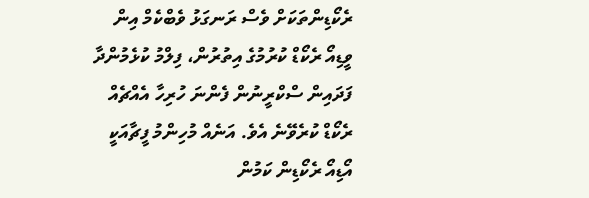ރެކޯޑިންތަކަށް ވެސް ރަނގަޅު ވެބްކެމް އިން ވީޑިއޯ ރެކޯޑް ކުރުމުގެ އިތުރުން، ފިލްމު ކުޅެމުންދާ ފަދައިން ސްކްރީނުން ފެންނަ ހުރިހާ އެއްޗެއް ރެކޯޑް ކުރެވޭނެ އެވެ. އަނެއް މުހިންމު ފީޗާއަކީ އޯޑިއޯ ރެކޯޑިން ކަމުން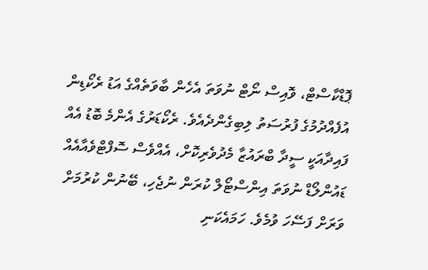ޕޮޑްކާސްޓް، ވޮއިސް ނޯޓް ނުވަތަ އެހެން ބާވަތެއްގެ އަޑު ރެކޯޑިން އުފެއްދުމުގެ ފުރުސަތު ލިބިގެންދެއެވެ. ރެކޯޑަރުގެ އެންމެ ބޮޑު އެއް ފައިދާއަކީ ސީދާ ބްރައުޒާ މެދުވެރިކޮށް، އެއްވެސް ސޮފްޓްވެއާއެއް ޑައުންލޯޑް ނުވަތަ އިންސްޓޯލް ކުރަން ނުޖެހި، ބޭނުން ކުރުމަށް ވަރަށް ފަސޭހަ ވުމެވެ. ހަމައެކަނި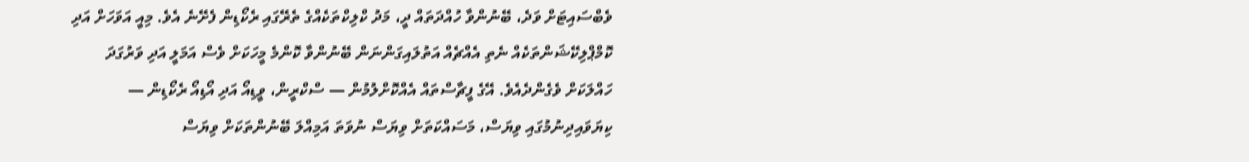ވެބްސައިޓަށް ވަދެ، ބޭނުންވާ ހުއްދަތައް ދީ، މަދު ކްލިކްތަކެއްގެ ތެރޭގައި ރެކޯޑިން ފެށޭނެ އެވެ. މިއީ އަވަހަށް އަދި ކޮމްޕްލިކޭޝަންތަކެއް ނެތި އެއްޗެއް އަތުލައިގަންނަން ބޭނުންވާ ކޮންމެ މީހަކަށް ވެސް އަމަލީ އަދި ވަރުގަދަ ހައްލަކަށް ވެގެންދެއެވެ. އޭގެ ފީޗާސްތައް އެއްކޮށްލުމުން — ސްކްރީން، ވީޑިއޯ އަދި އޯޑިއޯ ރެކޯޑިން — ކިޔަވައިދިނުމުގައި ވިޔަސް، މަސައްކަތަށް ވިޔަސް ނުވަތަ އަމިއްލަ ބޭނުންތަކަށް ވިޔަސް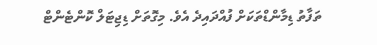ތަފާތު ޑިމާންޑްތަކަށް ފުއްދައިދެ އެވެ. މިގޮތަށް ޑިޖިޓަލް ކޮންޓެންޓް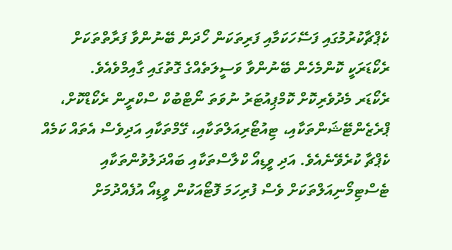ކެޕްޗާކުރުމުގައި ފަސޭހަކަމާއި ފަރިތަކަން ހޯދަން ބޭނުންވާ ފަރާތްތަކަށް ރެކޯޑަރަކީ ކޮންމެހެން ބޭނުންވާ ވަސީލަތެއްގެ ގޮތުގައި ގާއިމްވެއެވެ.
ރެކޯޑަރ މެދުވެރިކޮށް ކޮމްޕިއުޓަރު ނުވަތަ ނޯޓްބުކް ސްކްރީން ރެކޯޑްކޮށް، ޕްރެޒެންޓޭޝަންތަކާއި، ޓިއުޓޯރިއަލްތަކާއި، ގޭމްތަކާއި އަދިވެސް އެތައް ކަމެއް ކެޕްޗާ ކުރެވޭނެއެވެ. އަދި ވީޑިއޯ ކްލާސްތަކާއި ބައްދަލުވުންތަކާއި ޓެސްޓިމޯނިއަލްތަކަށް ވެސް ފުރިހަމަ ފޮޓޯއަކުން ވީޑިއޯ އުފެއްދުމަށް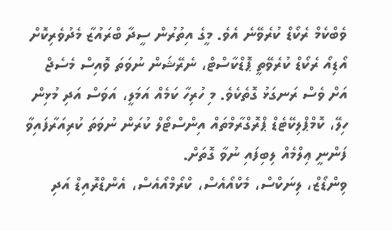ވެބްކެމް ރެކޯޑް ކުރެވޭނެ އެވެ. މީގެ އިތުރުން ސީދާ ބްރައުޒާ މެދުވެރިކޮށް އޯޑިއޯ ރެކޯޑް ކުރެވޭތީ ޕޮޑްކާސްޓް، ނެރޭޝަން ނުވަތަ ވޮއިސް މެސެޖް އަށް ވެސް ރަނގަޅު ގޮތެކެވެ. މި ހުރިހާ ކަމެއް އަމަލީ، އަވަސް އަދި މުޅިން ހިލޭ، ކޮމްޕްލިކޭޓެޑް ޕްރޮގްރާމްތައް އިންސްޓޯލް ކުރަން ނުވަތަ ކުރިއަރާފައިވާ ފަންނީ ޢިލްމެއް ލިބިފައި ނުވާ ގޮތަށް.
ވިންޑޯޒް، ލިނަކްސް، މެކްއޯއެސް، ކްރޯމްއޯއެސް، އެންޑްރޮއިޑް އަދި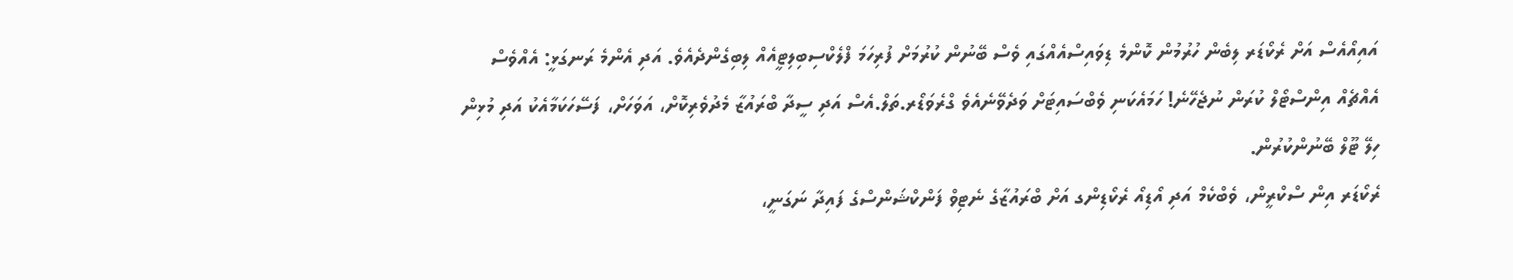އައިއޯއެސް އަށް ރެކޯޑަރ ލިބެން ހުރުމުން ކޮންމެ ޑިވައިސްއެއްގައި ވެސް ބޭނުން ކުރުމަށް ފުރިހަމަ ފްލެކްސިބިލިޓީއެއް ލިބިގެންދެއެވެ. އަދި އެންމެ ރަނގަޅީ: އެއްވެސް އެއްޗެއް އިންސްޓޯލް ކުރަން ނުޖެހޭނެ! ހަމައެކަނި ވެބްސައިޓަށް ވަދެވޭނެއެވެ ގްރެވަޑޯރ.ތަލް.އެސް އަދި ސީދާ ބްރައުޒާ މެދުވެރިކޮށް، އަވަހަށް، ފަސޭހަކަމާއެކު އަދި މުޅިން ހިލޭ ޓޫލް ބޭނުންކުރުން.
ރެކޯޑަރ އިން ސްކްރީން، ވެބްކެމް އަދި އޯޑިއޯ ރެކޯޑިންގ އަށް ބްރައުޒާގެ ނެޓިވް ފަންކްޝަންސްގެ ފައިދާ ނަގަނީ،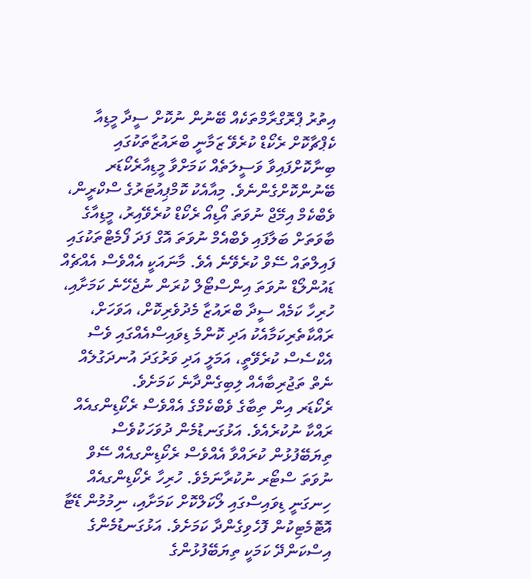އިތުރު ޕްރޮގްރާމްތަކެއް ބޭނުން ނުކޮށް ސީދާ މީޑިއާ ކެޕްޗާކޮށް ރެކޯޑް ކުރެވޭ ޒަމާނީ ބްރައުޒާތަކުގައި ބިނާކޮށްފައިވާ ވަސީލަތެއް ކަމަށްވާ މީޑިއާރެކޯޑަރ ބޭނުންކޮށްގެންނެވެ. މިއާއެކު ކޮމްޕިއުޓަރުގެ ސްކްރީން، ވެބްކެމް އިމޭޖް ނުވަތަ އޯޑިއޯ ރެކޯޑް ކުރެވޭއިރު، މީޑިއާގެ ބާވަތަށް ބަލާފައި ވެބްއެމް ނުވަތަ އޮގް ފަދަ ފޯމެޓްތަކުގައި ފައިލްތައް ސޭވް ކުރެވޭނެ އެވެ. މާނައަކީ އެއްވެސް އެއްޗެއް ޑައުންލޯޑް ނުވަތަ އިންސްޓޯލް ކުރަން ނުޖެހޭނެ ކަމަށާއި، ހުރިހާ ކަމެއް ސީދާ ބްރައުޒާ މެދުވެރިކޮށް، އަވަހަށް، ރައްކާތެރިކަމާއެކު އަދި ކޮންމެ ޑިވައިސްއެއްގައި ވެސް އެކްސެސް ކުރެވޭތީ، އަމަލީ އަދި ވަރުގަދަ އުނދަގުލެއް ނެތް ތަޖުރިބާއެއް ލިބިގެންދާނެ ކަމަށެވެ.
ރެކޯޑަރ އިން ތިބާގެ ވެބްކެމްގެ އެއްވެސް ރެކޯޑިންގއެއް ރައްކާ ނުކުރެއެވެ. އަޅުގަނޑުމެން ދުވަހަކުވެސް ތިޔަބޭފުޅުން ކުރައްވާ އެއްވެސް ރެކޯޑިންގއެއް ސޭވް ނުވަތަ ސްޓޯރ ނުކުރާނަމެވެ. ހުރިހާ ރެކޯޑިންގއެއް ހިނގަނީ ޑިވައިސްގައި ލޯކަލްކޮށް ކަމަށާއި، ނިމުމުން ޑޭޓާ އޮޓޮމެޓިކުން ފޮހެވިގެންދާ ކަމަށެވެ. އަޅުގަނޑުމެންގެ އިސްކަންދޭ ކަމަކީ ތިޔަބޭފުޅުންގެ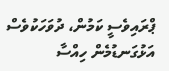ޕްރައިވެސީ ކަމުން، ދުވަހަކުވެސް އަޅުގަނޑުމެން ހިއްސާ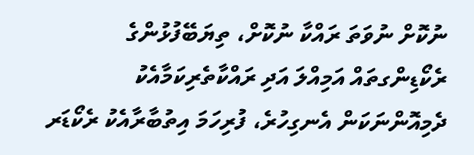ނުކޮށް ނުވަތަ ރައްކާ ނުކޮށް، ތިޔަބޭފުޅުންގެ ރެކޯޑިންގތައް އަމިއްލަ އަދި ރައްކާތެރިކަމާއެކު ދެމިއޮންނަކަން އެނގިހުރެ، ފުރިހަމަ އިތުބާރާއެކު ރެކޯޑަރ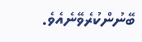ބޭނުންކުރެވޭނެއެވެ.